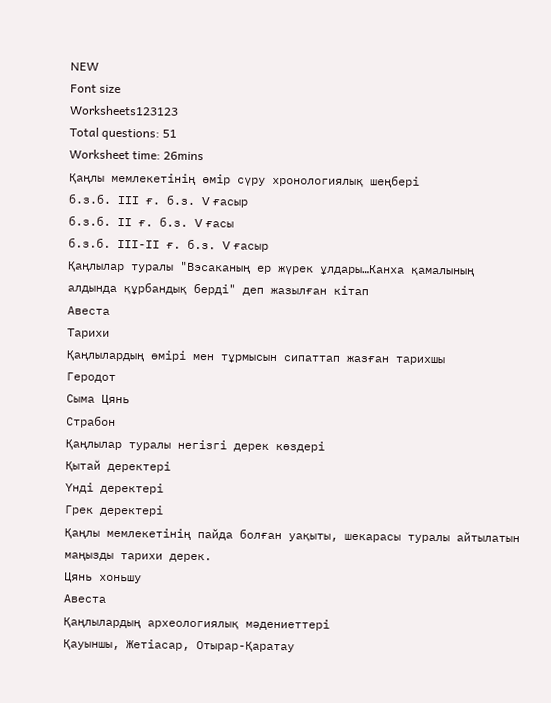NEW
Font size
Worksheets123123
Total questions: 51
Worksheet time: 26mins
Қаңлы мемлекетінің өмір сүру хронологиялық шеңбері
б.з.б. ІІІ ғ. б.з. V ғасыр
б.з.б. ІІ ғ. б.з. V ғасы
б.з.б. ІІІ-ІІ ғ. б.з. V ғасыр
Қаңлылар туралы "Вэсаканың ер жүрек ұлдары…Канха қамалының алдында құрбандық берді" деп жазылған кітап
Авеста
Тарихи
Қаңлылардың өмірі мен тұрмысын сипаттап жазған тарихшы
Геродот
Сыма Цянь
Страбон
Қаңлылар туралы негізгі дерек көздері
Қытай деректері
Үнді деректері
Грек деректері
Қаңлы мемлекетінің пайда болған уақыты, шекарасы туралы айтылатын маңызды тарихи дерек.
Цянь хоньшу
Авеста
Қаңлылардың археологиялық мәдениеттері
Қауыншы, Жетіасар, Отырар-Қаратау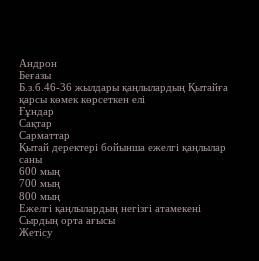Андрон
Беғазы
Б.з.б.46-36 жылдары қаңлылардың Қытайға қарсы көмек көрсеткен елі
Ғұндар
Сақтар
Сарматтар
Қытай деректері бойынша ежелгі қаңлылар саны
600 мың
700 мың
800 мың
Ежелгі қаңлылардың негізгі атамекені
Сырдың орта ағысы
Жетісу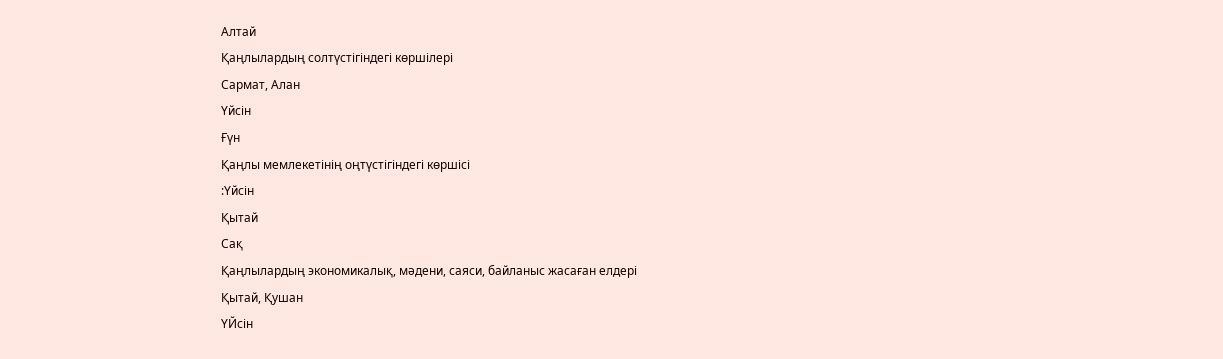Алтай
Қаңлылардың солтүстігіндегі көршілері
Сармат, Алан
Үйсін
Ғүн
Қаңлы мемлекетінің оңтүстігіндегі көршісі
:Үйсін
Қытай
Сақ
Қаңлылардың экономикалық, мәдени, саяси, байланыс жасаған елдері
Қытай, Қушан
ҮЙсін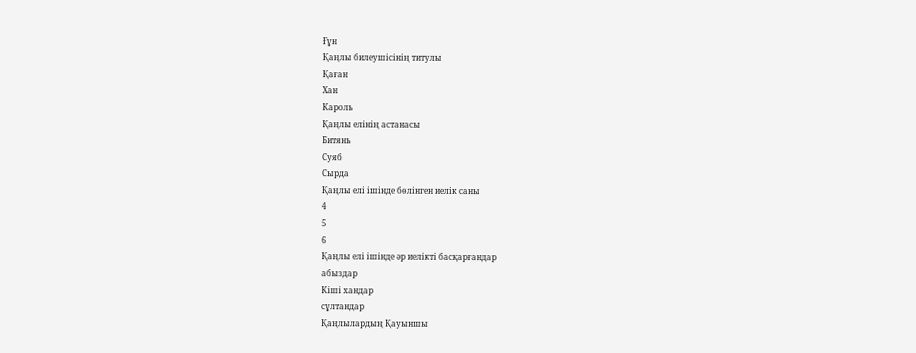Ғұн
Қаңлы билеушісінің титулы
Қаған
Хан
Кароль
Қаңлы елінің астанасы
Битянь
Суяб
Сырда
Қаңлы елі ішінде бөлінген иелік саны
4
5
6
Қаңлы елі ішінде әр иелікті басқарғандар
абыздар
Кіші хандар
сұлтандар
Қаңлылардың Қауыншы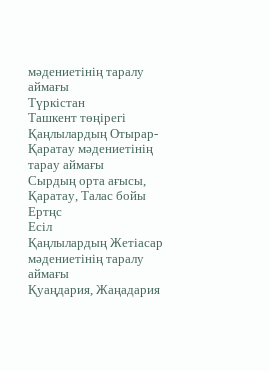мәдениетінің таралу аймағы
Түркістан
Ташкент төңірегі
Қаңлылардың Отырар-Қаратау мәдениетінің тарау аймағы
Сырдың орта ағысы, Қаратау, Талас бойы
Ертңс
Есіл
Қаңлылардың Жетіасар мәдениетінің таралу аймағы
Қуаңдария, Жаңадария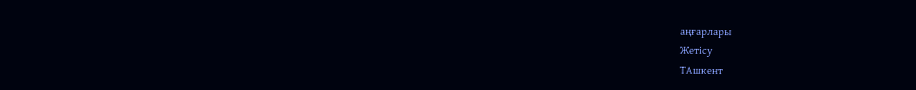аңғарлары
Жетісу
ТАшкент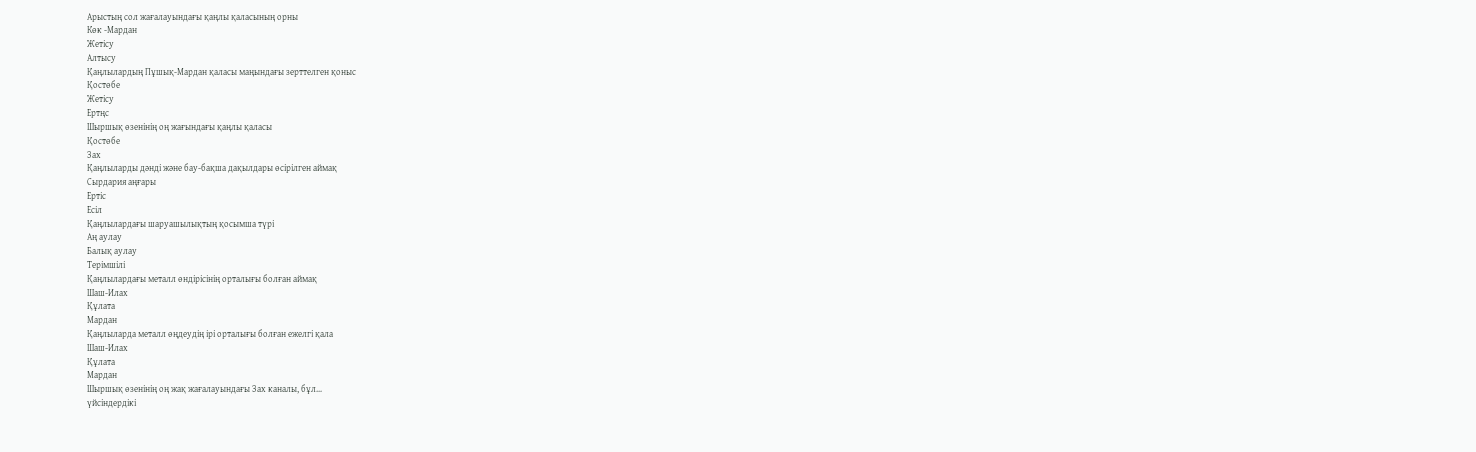Арыстың сол жағалауындағы қаңлы қаласының орны
Көк -Мардан
Жетісу
Алтысу
Қаңлылардың Пұшық-Мардан қаласы маңындағы зерттелген қоныс
Қостөбе
Жетісу
Ертңс
Шыршық өзенінің оң жағындағы қаңлы қаласы
Қостөбе
Зах
Қаңлыларды дәнді және бау-бақша дақылдары өсірілген аймақ
Сырдария аңғары
Ертіс
Есіл
Қаңлылардағы шаруашылықтың қосымша түрі
Аң аулау
Балық аулау
Терімшілі
Қаңлылардағы металл өндірісінің орталығы болған аймақ
Шаш-Илах
Құлата
Мардан
Қаңлыларда металл өңдеудің ірі орталығы болған ежелгі қала
Шаш-Илах
Құлата
Мардан
Шыршық өзенінің оң жақ жағалауындағы Зах каналы, бұл…
үйсіндердікі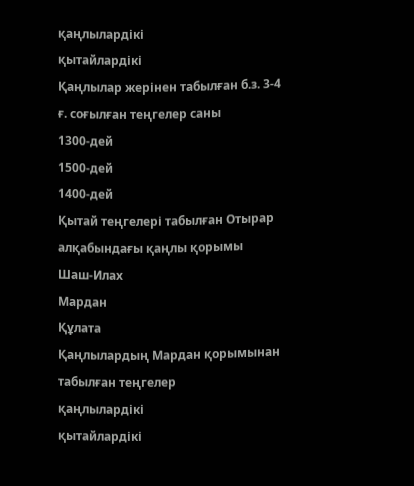қаңлылардікі
қытайлардікі
Қаңлылар жерінен табылған б.з. 3-4 ғ. соғылған теңгелер саны
1300-дей
1500-дей
1400-дей
Қытай теңгелері табылған Отырар алқабындағы қаңлы қорымы
Шаш-Илах
Мардан
Құлата
Қаңлылардың Мардан қорымынан табылған теңгелер
қаңлылардікі
қытайлардікі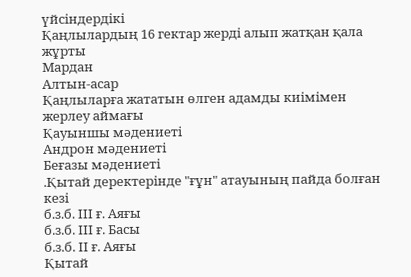үйсіндердікі
Қаңлылардың 16 гектар жерді алып жатқан қала жұрты
Мардан
Алтын-асар
Қаңлыларға жататын өлген адамды киімімен жерлеу аймағы
Қауыншы мәдениеті
Андрон мәдениеті
Беғазы мәдениеті
.Қытай деректерінде "ғұн" атауының пайда болған кезі
б.з.б. ІІІ ғ. Аяғы
б.з.б. ІІІ ғ. Басы
б.з.б. ІІ ғ. Аяғы
Қытай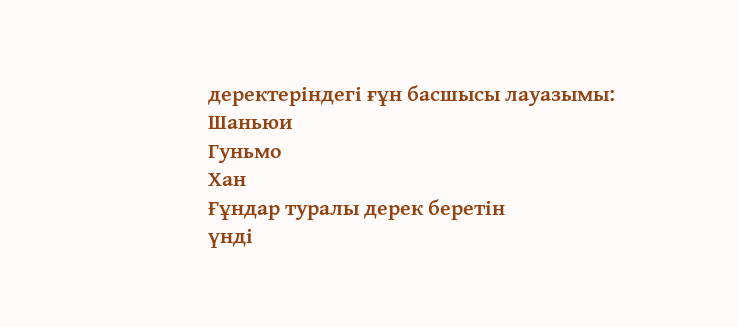деректеріндегі ғұн басшысы лауазымы:
Шаньюи
Гуньмо
Хан
Ғұндар туралы дерек беретін
үнді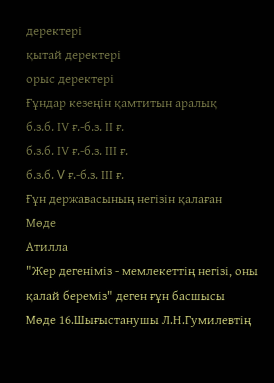деректері
қытай деректері
орыс деректері
Ғұндар кезеңін қамтитын аралық
б.з.б. ІV ғ.-б.з. ІІ ғ.
б.з.б. ІV ғ.-б.з. ІІІ ғ.
б.з.б. V ғ.-б.з. ІІІ ғ.
Ғұн державасының негізін қалаған
Мөде
Атилла
"Жер дегеніміз - мемлекеттің негізі, оны қалай береміз" деген ғұн басшысы
Мөде 16.Шығыстанушы Л.Н.Гумилевтің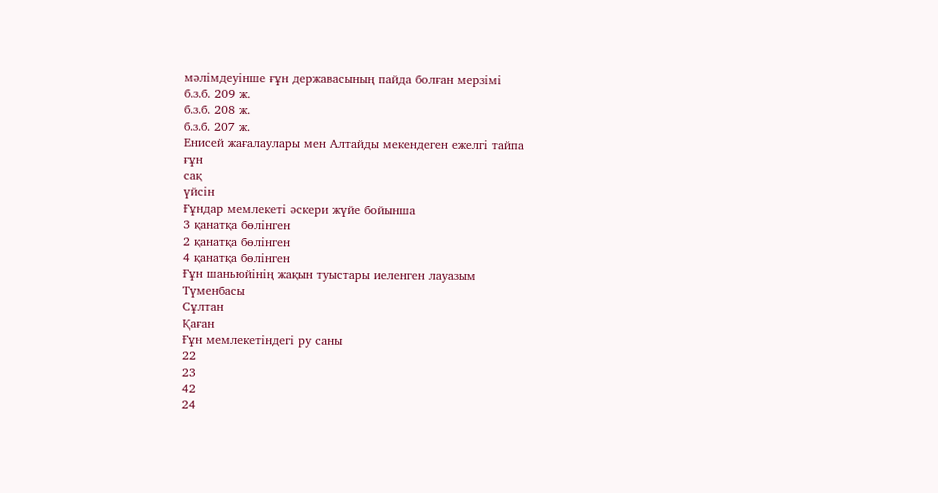мәлімдеуінше ғұн державасының пайда болған мерзімі
б.з.б. 209 ж.
б.з.б. 208 ж.
б.з.б. 207 ж.
Енисей жағалаулары мен Алтайды мекендеген ежелгі тайпа
ғұн
сақ
үйсін
Ғұндар мемлекеті әскери жүйе бойынша
3 қанатқа бөлінген
2 қанатқа бөлінген
4 қанатқа бөлінген
Ғұн шаньюйінің жақын туыстары иеленген лауазым
Түменбасы
Сұлтан
Қаған
Ғұн мемлекетіндегі ру саны
22
23
42
24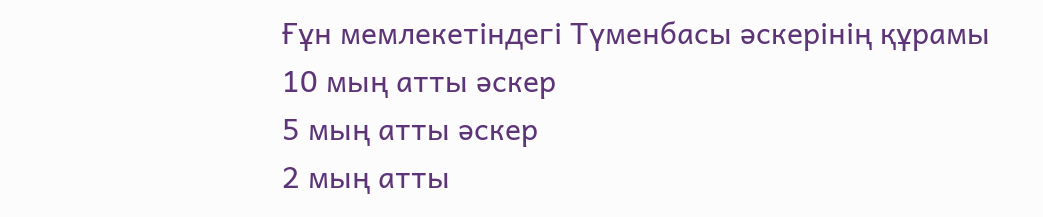Ғұн мемлекетіндегі Түменбасы әскерінің құрамы
10 мың атты әскер
5 мың атты әскер
2 мың атты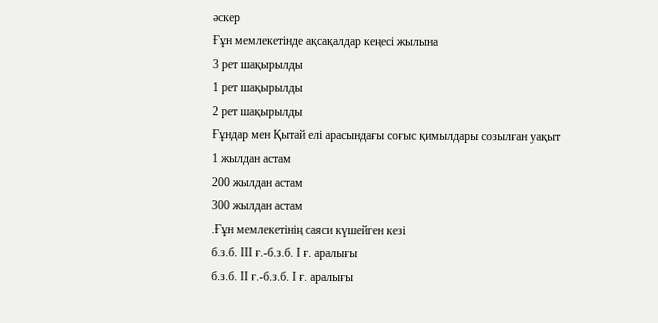әскер
Ғұн мемлекетінде ақсақалдар кеңесі жылына
3 рет шақырылды
1 рет шақырылды
2 рет шақырылды
Ғұндар мен Қытай елі арасындағы соғыс қимылдары созылған уақыт
1 жылдан астам
200 жылдан астам
300 жылдан астам
.Ғұн мемлекетінің саяси күшейген кезі
б.з.б. ІІІ ғ.-б.з.б. І ғ. аралығы
б.з.б. ІІ ғ.-б.з.б. І ғ. аралығы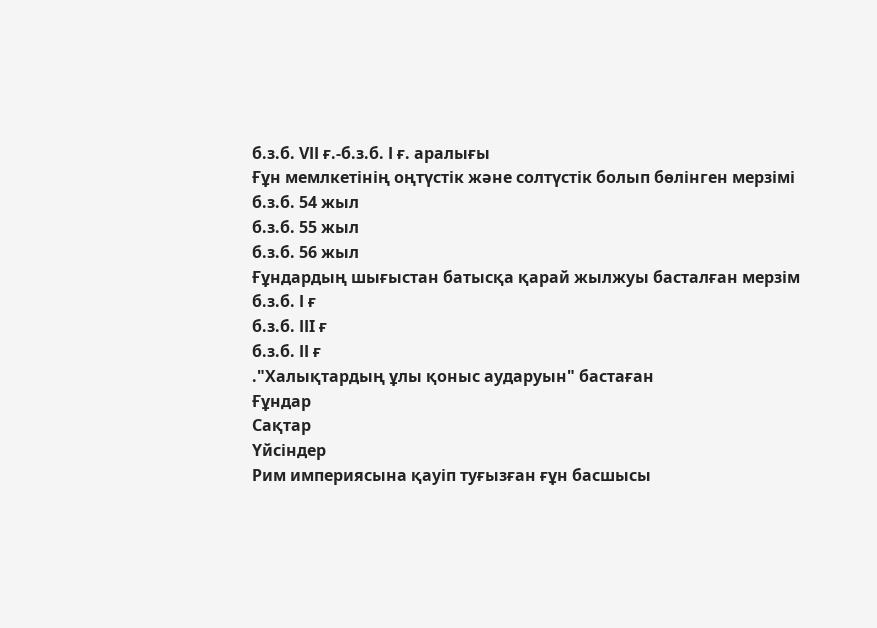б.з.б. VІІ ғ.-б.з.б. І ғ. аралығы
Ғұн мемлкетінің оңтүстік және солтүстік болып бөлінген мерзімі
б.з.б. 54 жыл
б.з.б. 55 жыл
б.з.б. 56 жыл
Ғұндардың шығыстан батысқа қарай жылжуы басталған мерзім
б.з.б. І ғ
б.з.б. ІІI ғ
б.з.б. ІІ ғ
."Халықтардың ұлы қоныс аударуын" бастаған
Ғұндар
Cақтар
Үйсіндер
Рим империясына қауіп туғызған ғұн басшысы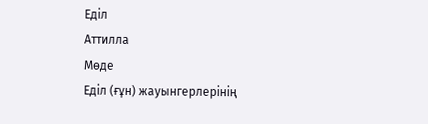Еділ
Аттилла
Мөде
Еділ (ғұн) жауынгерлерінің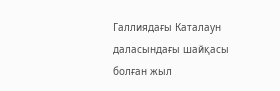Галлиядағы Каталаун даласындағы шайқасы болған жыл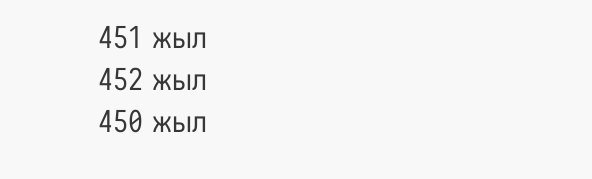451 жыл
452 жыл
450 жыл